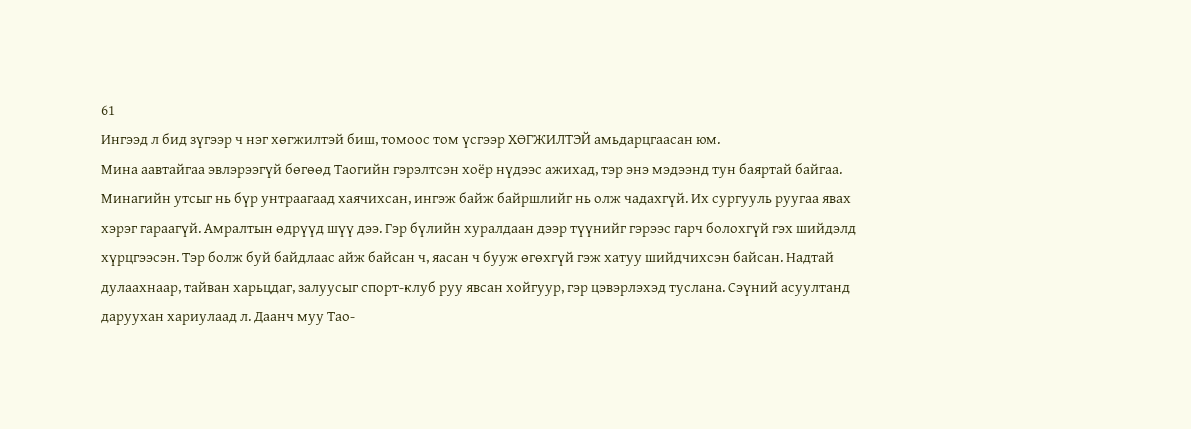61
Ингээд л бид зүгээр ч нэг хөгжилтэй биш, томоос том үсгээр ХӨГЖИЛТЭЙ амьдарцгаасан юм.
Мина аавтайгаа эвлэрээгүй бөгөөд Таогийн гэрэлтсэн хоёр нүдээс ажихад, тэр энэ мэдээнд тун баяртай байгаа. Минагийн утсыг нь бүр унтраагаад хаячихсан, ингэж байж байршлийг нь олж чадахгүй. Их сургууль руугаа явах хэрэг гараагүй. Амралтын өдрүүд шүү дээ. Гэр бүлийн хуралдаан дээр түүнийг гэрээс гарч болохгүй гэх шийдэлд хүрцгээсэн. Тэр болж буй байдлаас айж байсан ч, яасан ч бууж өгөхгүй гэж хатуу шийдчихсэн байсан. Надтай дулаахнаар, тайван харьцдаг, залуусыг спорт-клуб руу явсан хойгуур, гэр цэвэрлэхэд туслана. Сэүний асуултанд даруухан хариулаад л. Даанч муу Тао-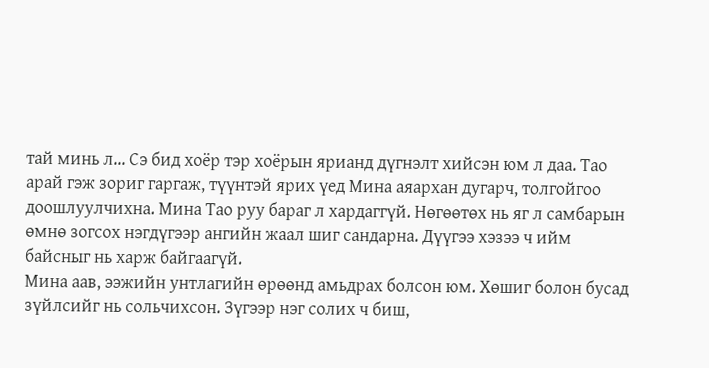тай минь л... Сэ бид хоёр тэр хоёрын ярианд дүгнэлт хийсэн юм л даа. Тао арай гэж зориг гаргаж, түүнтэй ярих үед Мина аяархан дугарч, толгойгоо доошлуулчихна. Мина Тао руу бараг л хардаггүй. Нөгөөтөх нь яг л самбарын өмнө зогсох нэгдүгээр ангийн жаал шиг сандарна. Дүүгээ хэзээ ч ийм байсныг нь харж байгаагүй.
Мина аав, ээжийн унтлагийн өрөөнд амьдрах болсон юм. Хөшиг болон бусад зүйлсийг нь сольчихсон. Зүгээр нэг солих ч биш,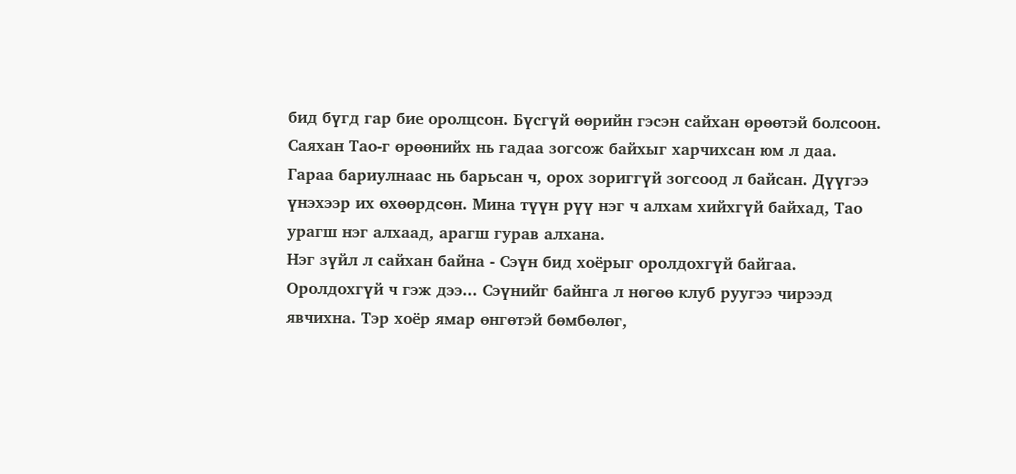бид бүгд гар бие оролцсон. Бүсгүй өөрийн гэсэн сайхан өрөөтэй болсоон. Саяхан Тао-г өрөөнийх нь гадаа зогсож байхыг харчихсан юм л даа. Гараа бариулнаас нь барьсан ч, орох зориггүй зогсоод л байсан. Дүүгээ үнэхээр их өхөөрдсөн. Мина түүн рүү нэг ч алхам хийхгүй байхад, Тао урагш нэг алхаад, арагш гурав алхана.
Нэг зүйл л сайхан байна - Сэүн бид хоёрыг оролдохгүй байгаа. Оролдохгүй ч гэж дээ... Сэүнийг байнга л нөгөө клуб руугээ чирээд явчихна. Тэр хоёр ямар өнгөтэй бөмбөлөг,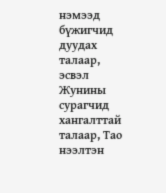нэмээд бүжигчид дуудах талаар, эсвэл Жунины сурагчид хангалттай талаар, Тао нээлтэн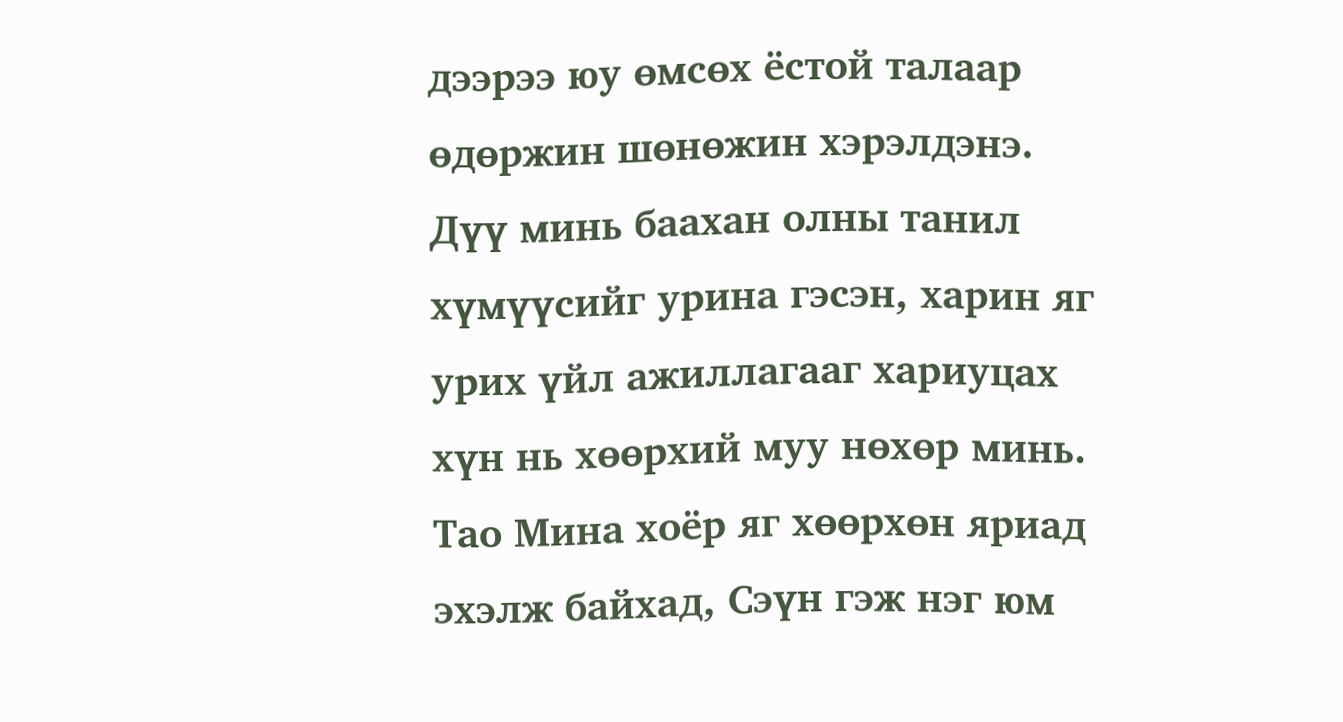дээрээ юу өмсөх ёстой талаар өдөржин шөнөжин хэрэлдэнэ. Дүү минь баахан олны танил хүмүүсийг урина гэсэн, харин яг урих үйл ажиллагааг хариуцах хүн нь хөөрхий муу нөхөр минь.
Тао Мина хоёр яг хөөрхөн яриад эхэлж байхад, Сэүн гэж нэг юм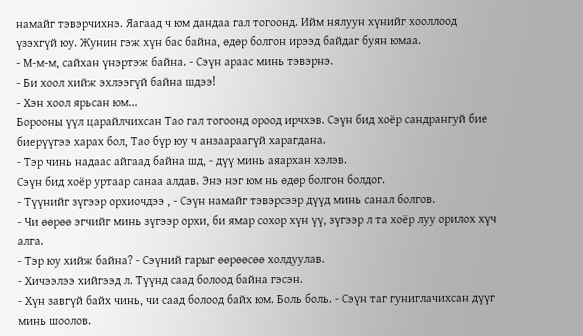намайг тэвэрчихнэ. Яагаад ч юм дандаа гал тогоонд. Ийм нялуун хүнийг хооллоод үзэхгүй юу. Жунин гэж хүн бас байна, өдөр болгон ирээд байдаг буян юмаа.
- М-м-м, сайхан үнэртэж байна. - Сэүн араас минь тэвэрнэ.
- Би хоол хийж эхлээгүй байна шдээ!
- Хэн хоол ярьсан юм...
Борооны үүл царайлчихсан Тао гал тогоонд ороод ирчхэв. Сэүн бид хоёр сандрангуй бие биерүүгээ харах бол, Тао бүр юу ч анзаараагүй харагдана.
- Тэр чинь надаас айгаад байна шд, - дүү минь аяархан хэлэв.
Сэүн бид хоёр уртаар санаа алдав. Энэ нэг юм нь өдөр болгон болдог.
- Түүнийг зүгээр орхиочдээ , - Сэүн намайг тэвэрсээр дүүд минь санал болгов.
- Чи өөрөө эгчийг минь зүгээр орхи, би ямар сохор хүн үү, зүгээр л та хоёр луу орилох хүч алга.
- Тэр юу хийж байна? - Сэүний гарыг өөрөөсөө холдуулав.
- Хичээлээ хийгээд л. Түүнд саад болоод байна гэсэн.
- Хүн завгүй байх чинь, чи саад болоод байх юм. Боль боль. - Сэүн таг гуниглачихсан дүүг минь шоолов.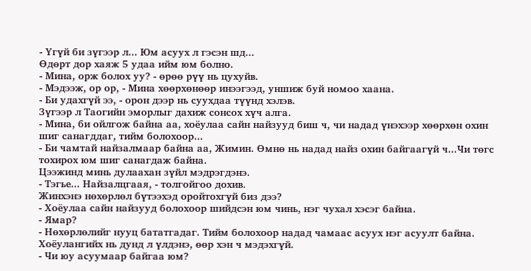- Үгүй би зүгээр л... Юм асуух л гэсэн шд...
Өдөрт дор хаяж 5 удаа ийм юм болно.
- Мина, орж болох уу? - өрөө рүү нь цухуйв.
- Мэдээж, ор ор, - Мина хөөрхөнөөр инээгээд, уншиж буй номоо хаана.
- Би удахгүй ээ, - орон дээр нь суухдаа түүнд хэлэв.
Зүгээр л Таогийн эморлыг дахиж сонсох хүч алга.
- Мина, би ойлгож байна аа, хоёулаа сайн найзууд биш ч, чи надад үнэхээр хөөрхөн охин шиг санагддаг, тийм болохоор...
- Би чамтай найзалмаар байна аа, Жимин. Өмнө нь надад найз охин байгаагүй ч...Чи төгс тохирох юм шиг санагдаж байна.
Цээжинд минь дулаахан зүйл мэдрэгдэнэ.
- Тэгье... Найзалцгаая, - толгойгоо дохив.
Жинхэнэ нөхөрлөл бүтээхэд оройтохгүй биз дээ?
- Хоёулаа сайн найзууд болохоор шийдсэн юм чинь, нэг чухал хэсэг байна.
- Ямар?
- Нөхөрлөлийг нууц бататгадаг. Тийм болохоор надад чамаас асуух нэг асуулт байна. Хоёулангийх нь дунд л үлдэнэ, өөр хэн ч мэдэхгүй.
- Чи юу асуумаар байгаа юм?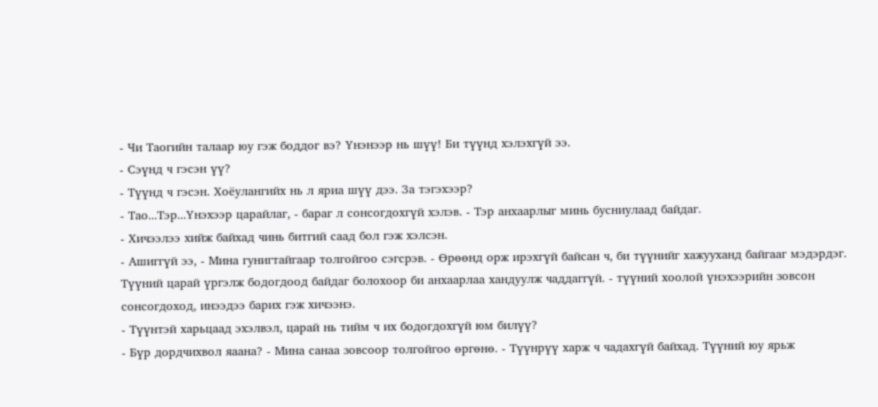- Чи Таогийн талаар юу гэж боддог вэ? Үнэнээр нь шүү! Би түүнд хэлэхгүй ээ.
- Сэүнд ч гэсэн үү?
- Түүнд ч гэсэн. Хоёулангийх нь л яриа шүү дээ. За тэгэхээр?
- Тао...Тэр...Үнэхээр царайлаг, - бараг л сонсогдохгүй хэлэв. - Тэр анхаарлыг минь бусниулаад байдаг.
- Хичээлээ хийж байхад чинь битгий саад бол гэж хэлсэн.
- Ашиггүй ээ, - Мина гунигтайгаар толгойгоо сэгсрэв. - Өрөөнд орж ирэхгүй байсан ч, би түүнийг хажууханд байгааг мэдэрдэг. Түүний царай үргэлж бодогдоод байдаг болохоор би анхаарлаа хандуулж чаддаггүй. - түүний хоолой үнэхээрийн зовсон сонсогдоход, инээдээ барих гэж хичээнэ.
- Түүнтэй харьцаад эхэлвэл, царай нь тийм ч их бодогдохгүй юм билүү?
- Бүр дордчихвол яаана? - Мина санаа зовсоор толгойгоо өргөнө. - Түүнрүү харж ч чадахгүй байхад. Түүний юу ярьж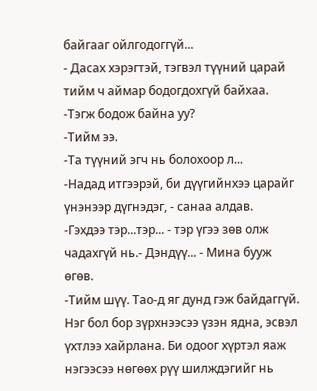байгааг ойлгодоггүй...
- Дасах хэрэгтэй, тэгвэл түүний царай тийм ч аймар бодогдохгүй байхаа.
-Тэгж бодож байна уу?
-Тийм ээ.
-Та түүний эгч нь болохоор л...
-Надад итгээрэй, би дүүгийнхээ царайг үнэнээр дүгнэдэг, - санаа алдав.
-Гэхдээ тэр...тэр... - тэр үгээ зөв олж чадахгүй нь.- Дэндүү... - Мина бууж өгөв.
-Тийм шүү. Тао-д яг дунд гэж байдаггүй. Нэг бол бор зүрхнээсээ үзэн ядна, эсвэл үхтлээ хайрлана. Би одоог хүртэл яаж нэгээсээ нөгөөх рүү шилждэгийг нь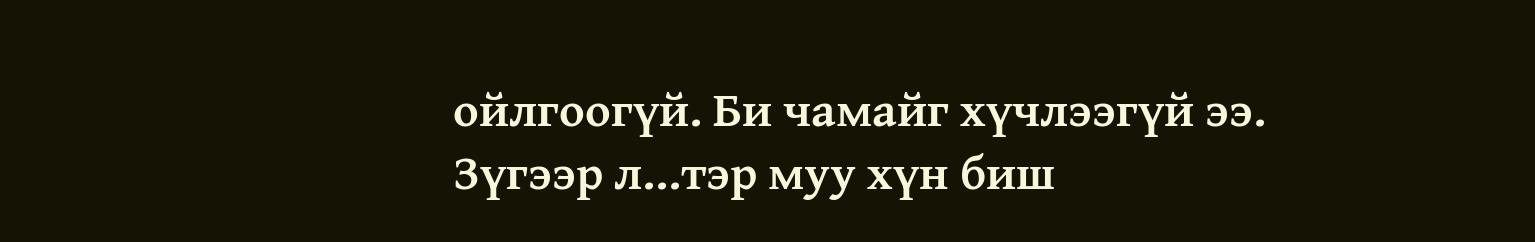ойлгоогүй. Би чамайг хүчлээгүй ээ. Зүгээр л...тэр муу хүн биш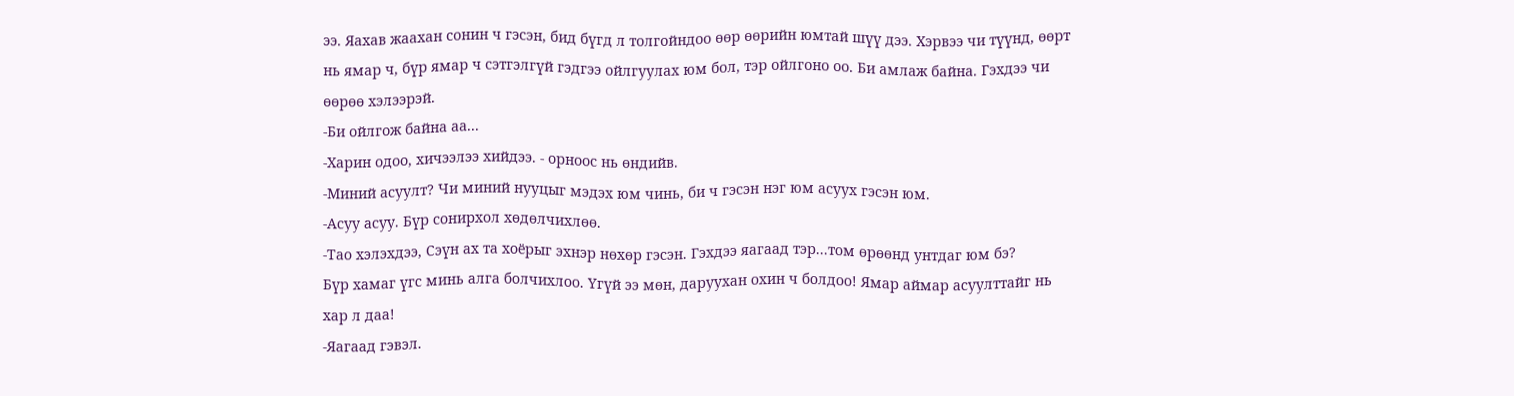ээ. Яахав жаахан сонин ч гэсэн, бид бүгд л толгойндоо өөр өөрийн юмтай шүү дээ. Хэрвээ чи түүнд, өөрт нь ямар ч, бүр ямар ч сэтгэлгүй гэдгээ ойлгуулах юм бол, тэр ойлгоно оо. Би амлаж байна. Гэхдээ чи өөрөө хэлээрэй.
-Би ойлгож байна аа...
-Харин одоо, хичээлээ хийдээ. - орноос нь өндийв.
-Миний асуулт? Чи миний нууцыг мэдэх юм чинь, би ч гэсэн нэг юм асуух гэсэн юм.
-Асуу асуу. Бүр сонирхол хөдөлчихлөө.
-Тао хэлэхдээ, Сэүн ах та хоёрыг эхнэр нөхөр гэсэн. Гэхдээ яагаад тэр...том өрөөнд унтдаг юм бэ?
Бүр хамаг үгс минь алга болчихлоо. Үгүй ээ мөн, даруухан охин ч болдоо! Ямар аймар асуулттайг нь хар л даа!
-Яагаад гэвэл.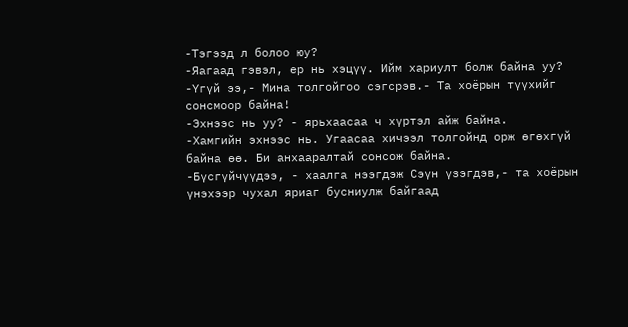-Тэгээд л болоо юу?
-Яагаад гэвэл, ер нь хэцүү. Ийм хариулт болж байна уу?
-Үгүй ээ,- Мина толгойгоо сэгсрэв.- Та хоёрын түүхийг сонсмоор байна!
-Эхнээс нь уу? - ярьхаасаа ч хүртэл айж байна.
-Хамгийн эхнээс нь. Угаасаа хичээл толгойнд орж өгөхгүй байна өө. Би анхааралтай сонсож байна.
-Бүсгүйчүүдээ, - хаалга нээгдэж Сэүн үзэгдэв,- та хоёрын үнэхээр чухал яриаг бусниулж байгаад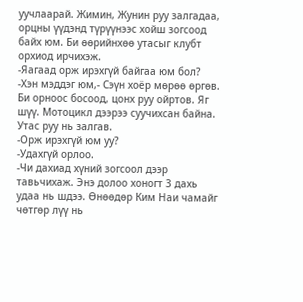уучлаарай. Жимин, Жунин руу залгадаа, орцны үүдэнд түрүүнээс хойш зогсоод байх юм. Би өөрийнхөө утасыг клубт орхиод ирчихэж.
-Яагаад орж ирэхгүй байгаа юм бол?
-Хэн мэддэг юм,- Сэүн хоёр мөрөө өргөв.
Би орноос босоод, цонх руу ойртов. Яг шүү. Мотоцикл дээрээ суучихсан байна. Утас руу нь залгав.
-Орж ирэхгүй юм уу?
-Удахгүй орлоо.
-Чи дахиад хүний зогсоол дээр тавьчихаж. Энэ долоо хоногт 3 дахь удаа нь шдээ. Өнөөдөр Ким Наи чамайг чөтгөр лүү нь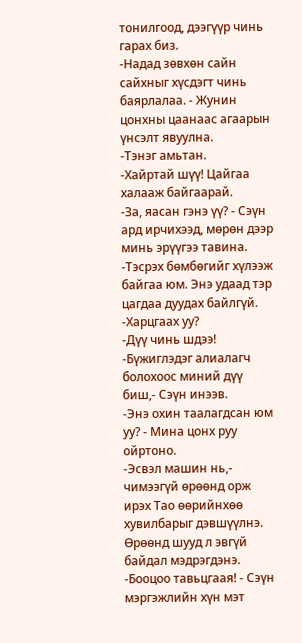тонилгоод, дээгүүр чинь гарах биз.
-Надад зөвхөн сайн сайхныг хүсдэгт чинь баярлалаа. - Жунин цонхны цаанаас агаарын үнсэлт явуулна.
-Тэнэг амьтан.
-Хайртай шүү! Цайгаа халааж байгаарай.
-За, яасан гэнэ үү? - Сэүн ард ирчихээд, мөрөн дээр минь эрүүгээ тавина.
-Тэсрэх бөмбөгийг хүлээж байгаа юм. Энэ удаад тэр цагдаа дуудах байлгүй.
-Харцгаах уу?
-Дүү чинь шдээ!
-Бүжиглэдэг алиалагч болохоос миний дүү биш,- Сэүн инээв.
-Энэ охин таалагдсан юм уу? - Мина цонх руу ойртоно.
-Эсвэл машин нь,- чимээгүй өрөөнд орж ирэх Тао өөрийнхөө хувилбарыг дэвшүүлнэ.
Өрөөнд шууд л эвгүй байдал мэдрэгдэнэ.
-Бооцоо тавьцгаая! - Сэүн мэргэжлийн хүн мэт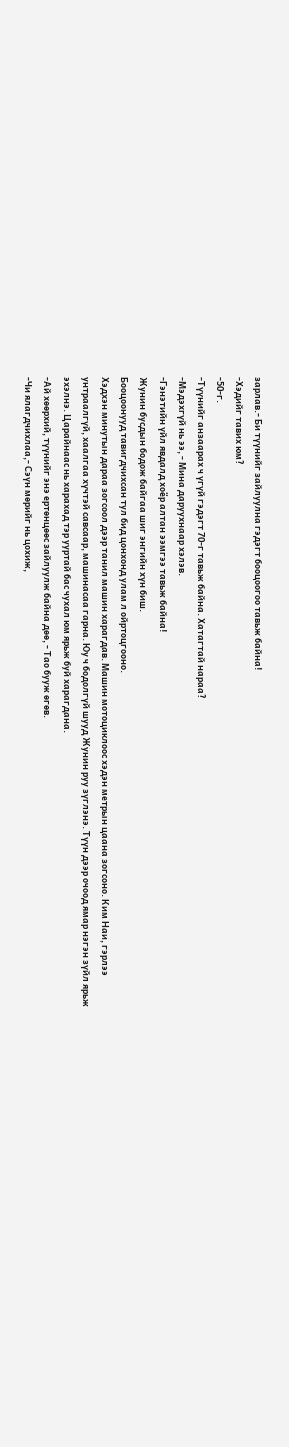зарлав.- Би түүнийг зайлуулна гэдэгт бооцоогоо тавьж байна!
-Хэдийг тавих юм?
-50-г.
-Түүнийг анзаарах ч үгүй гэдэгт 70-г тавьж байна. Хатагтай нараа?
-Мэдэхгүй нь ээ, - Мина даруухнаар хэлэв.
-Гэнэтийн үйл явдалд хоёр алтан ээмгээ тавьж байна!
Жунин бусдын бодож байгаа шиг энгийн хүн биш.
Бооцоонууд тавигдчихсан тул бид цонхонд улам л ойртоцгооно.
Хэдхэн минутын дараа зогсоол дээр танил машин харагдав. Машин мотоциклоос хэдэн метрын цаана зогсоно. Ким Наи, гэрлээ унтраалгүй, хаалгаа хүчтэй савсаар, машинасаа гарна. Юу ч бодолгүй шууд Жунин руу зүглэнэ. Түүн дээр очоод ямар нэгэн зүйл ярьж эхэлнэ. Царайнаас нь харахад тэр ууртай бас чухал юм ярьж буй харагдана.
-Ай хөөрхий, түүнийг энэ ертөнцөөс зайлуулж байна дөө, - Тао бууж өгөв.
-Чи ялагдчихлаа,- Сэүн мөрийг нь цохиж,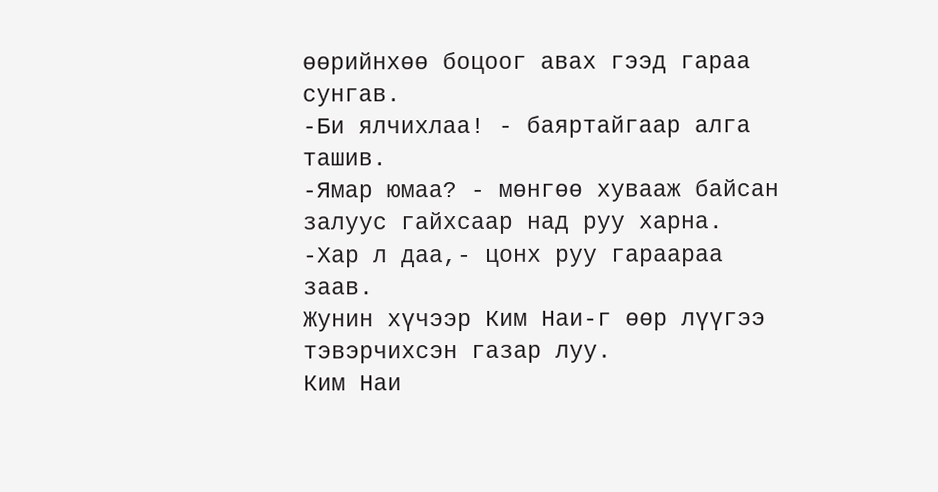өөрийнхөө боцоог авах гээд гараа сунгав.
-Би ялчихлаа! - баяртайгаар алга ташив.
-Ямар юмаа? - мөнгөө хувааж байсан залуус гайхсаар над руу харна.
-Хар л даа,- цонх руу гараараа заав.
Жунин хүчээр Ким Наи-г өөр лүүгээ тэвэрчихсэн газар луу.
Ким Наи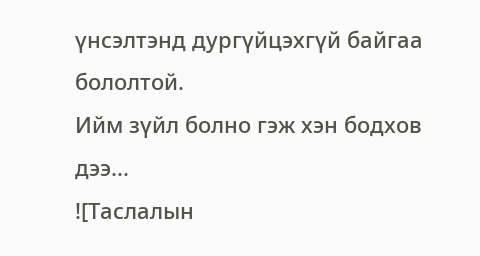үнсэлтэнд дургүйцэхгүй байгаа бололтой.
Ийм зүйл болно гэж хэн бодхов дээ...
![Таслалын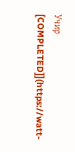Учир [COMPLETED]](https://watt-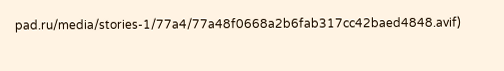pad.ru/media/stories-1/77a4/77a48f0668a2b6fab317cc42baed4848.avif)